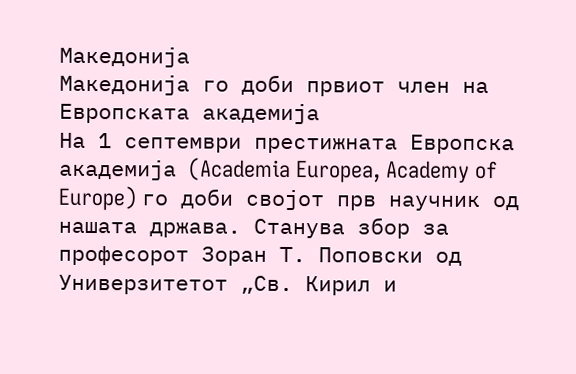Македонија
Македонија го доби првиот член на Европската академија
На 1 септември престижната Европска академија (Academia Europea, Academy of Europe) го доби својот прв научник од нашата држава. Станува збор за професорот Зоран Т. Поповски од Универзитетот „Св. Кирил и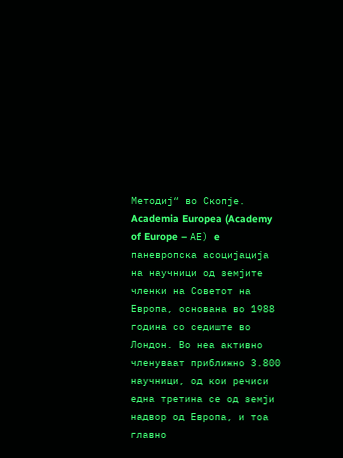Методиј“ во Скопје.
Academia Europea (Academy of Europe – АЕ) e паневропска асоцијација на научници од земјите членки на Советот на Европа, основана во 1988 година со седиште во Лондон. Во неа активно членуваат приближно 3.800 научници, од кои речиси една третина се од земји надвор од Европа, и тоа главно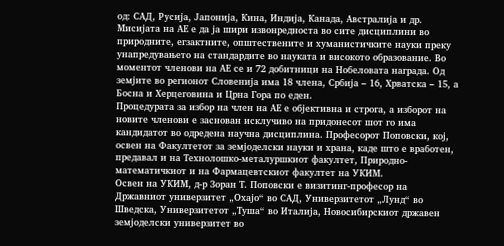од: САД, Русија, Јапонија, Кина, Индија, Канада, Австралија и др. Мисијата на АЕ е да ја шири извонредноста во сите дисциплини во природните, егзактните, општествените и хуманистичките науки преку унапредувањето на стандардите во науката и високото образование. Во моментот членови на АЕ се и 72 добитници на Нобеловата награда. Од земјите во регионот Словенија има 18 члена, Србија – 16, Хрватска – 15, а Босна и Херцеговина и Црна Гора по еден.
Процедурата за избор на член на АЕ е објективна и строга, а изборот на новите членови е заснован исклучиво на придонесот шот го има кандидатот во одредена научна дисциплина. Професорот Поповски, кој, освен на Факултетот за земјоделски науки и храна, каде што е вработен, предавал и на Технолошко-металуршкиот факултет, Природно-математичкиот и на Фармацевтскиот факултет на УКИМ.
Освен на УКИМ, д-р Зоран Т. Поповски е визитинг-професор на Државниот универзитет „Охајо“ во САД, Универзитетот „Лунд“ во Шведска, Универзитетот „Туша“ во Италија, Новосибирскиот државен земјоделски универзитет во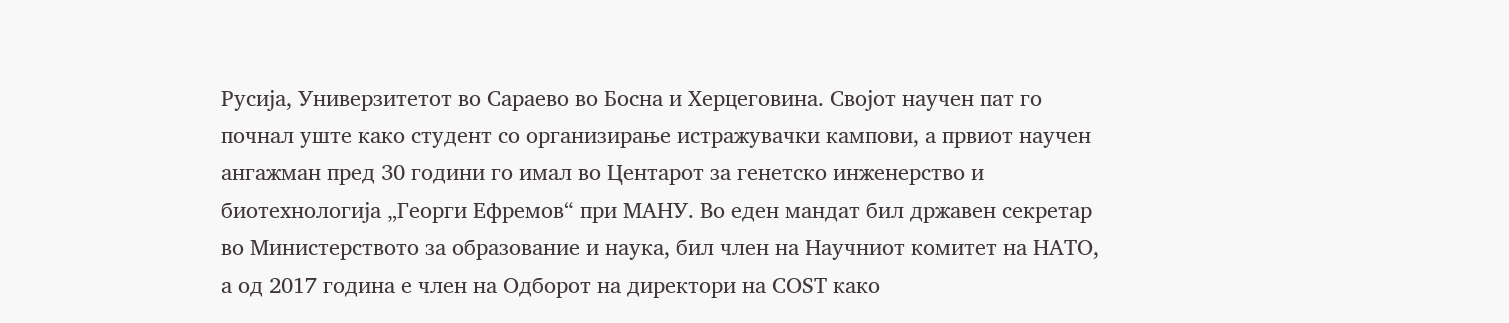Русија, Универзитетот во Сараево во Босна и Херцеговина. Својот научен пат го почнал уште како студент со организирање истражувачки кампови, а првиот научен ангажман пред 30 години го имал во Центарот за генетско инженерство и биотехнологија „Георги Ефремов“ при МАНУ. Во еден мандат бил државен секретар во Министерството за образование и наука, бил член на Научниот комитет на НАТО, а од 2017 година е член на Одборот на директори на СОЅТ како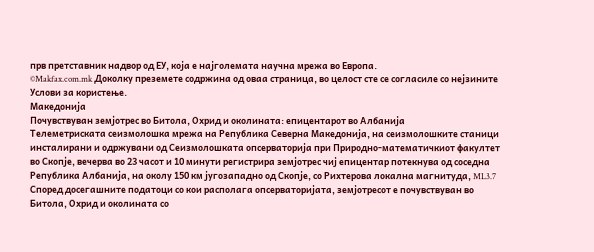прв претставник надвор од ЕУ, која е најголемата научна мрежа во Европа.
©Makfax.com.mk Доколку преземете содржина од оваа страница, во целост сте се согласиле со нејзините Услови за користење.
Македонија
Почувствуван земјотрес во Битола, Охрид и околината: епицентарот во Албанија
Телеметриската сеизмолошка мрежа на Република Северна Македонија, на сеизмолошките станици инсталирани и одржувани од Сеизмолошката опсерваторија при Природно-математичкиот факултет во Скопје, вечерва во 23 часот и 10 минути регистрира земјотрес чиј епицентар потекнува од соседна Република Албанија, на околу 150 км југозападно од Скопје, со Рихтерова локална магнитуда, ML3.7
Според досегашните податоци со кои располага опсерваторијата, земјотресот е почувствуван во Битола, Охрид и околината со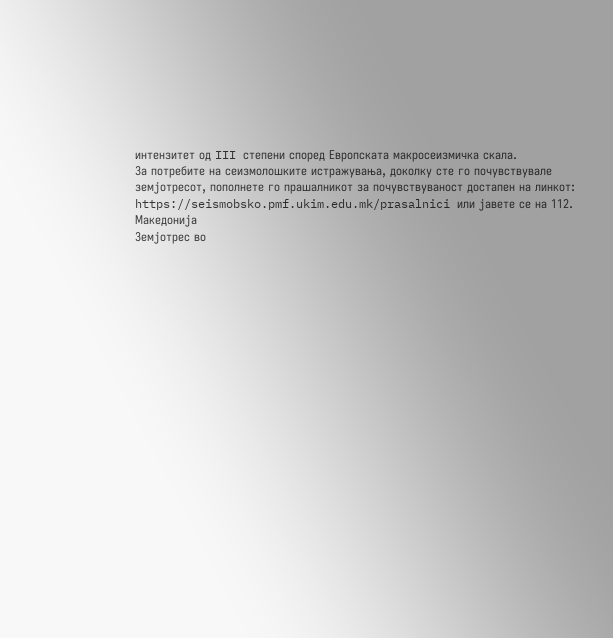интензитет од III степени според Европската макросеизмичка скала.
За потребите на сеизмолошките истражувања, доколку сте го почувствувале земјотресот, пополнете го прашалникот за почувствуваност достапен на линкот: https://seismobsko.pmf.ukim.edu.mk/prasalnici или јавете се на 112.
Македонија
Земјотрес во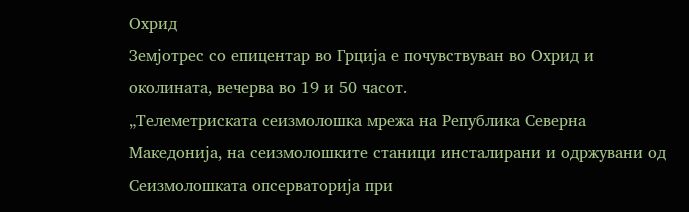Охрид
Земјотрес со епицентар во Грција е почувствуван во Охрид и околината, вечерва во 19 и 50 часот.
„Телеметриската сеизмолошка мрежа на Република Северна Македонија, на сеизмолошките станици инсталирани и одржувани од Сеизмолошката опсерваторија при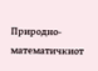Природно-математичкиот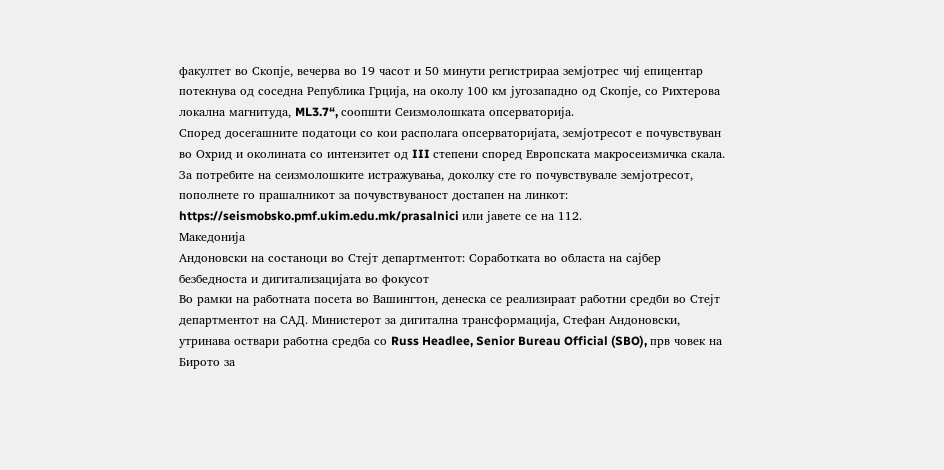факултет во Скопје, вечерва во 19 часот и 50 минути регистрираа земјотрес чиј епицентар потекнува од соседна Република Грција, на околу 100 км југозападно од Скопје, со Рихтерова локална магнитуда, ML3.7“, соопшти Сеизмолошката опсерваторија.
Според досегашните податоци со кои располага опсерваторијата, земјотресот е почувствуван во Охрид и околината со интензитет од III степени според Европската макросеизмичка скала.
За потребите на сеизмолошките истражувања, доколку сте го почувствувале земјотресот, пополнете го прашалникот за почувствуваност достапен на линкот: https://seismobsko.pmf.ukim.edu.mk/prasalnici или јавете се на 112.
Македонија
Андоновски на состаноци во Стејт департментот: Соработката во областа на сајбер безбедноста и дигитализацијата во фокусот
Во рамки на работната посета во Вашингтон, денеска се реализираат работни средби во Стејт департментот на САД. Министерот за дигитална трансформација, Стефан Андоновски, утринава оствари работна средба со Russ Headlee, Senior Bureau Official (SBO), прв човек на Бирото за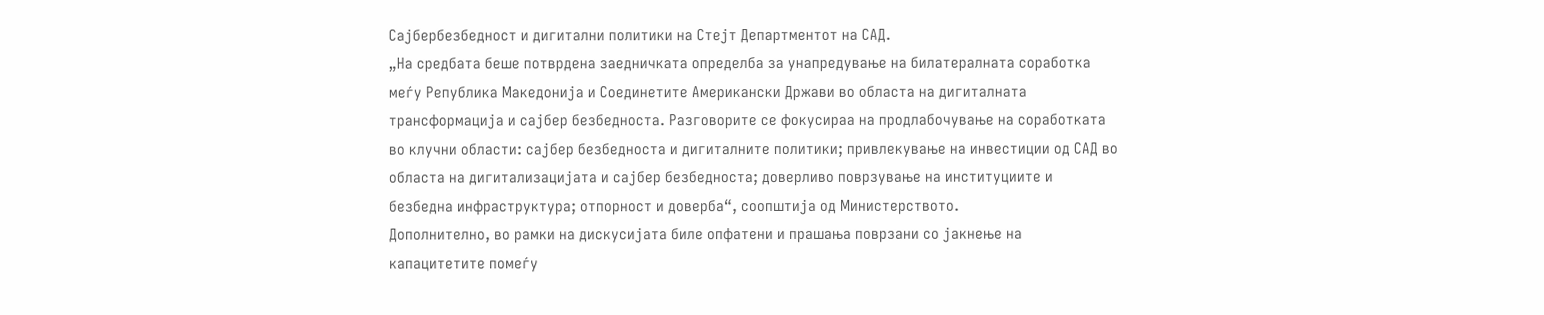Сајбербезбедност и дигитални политики на Стејт Департментот на САД.
„На средбата беше потврдена заедничката определба за унапредување на билатералната соработка меѓу Република Македонија и Соединетите Американски Држави во областа на дигиталната трансформација и сајбер безбедноста. Разговорите се фокусираа на продлабочување на соработката во клучни области: сајбер безбедноста и дигиталните политики; привлекување на инвестиции од САД во областа на дигитализацијата и сајбер безбедноста; доверливо поврзување на институциите и безбедна инфраструктура; отпорност и доверба“, соопштија од Министерството.
Дополнително, во рамки на дискусијата биле опфатени и прашања поврзани со јакнење на капацитетите помеѓу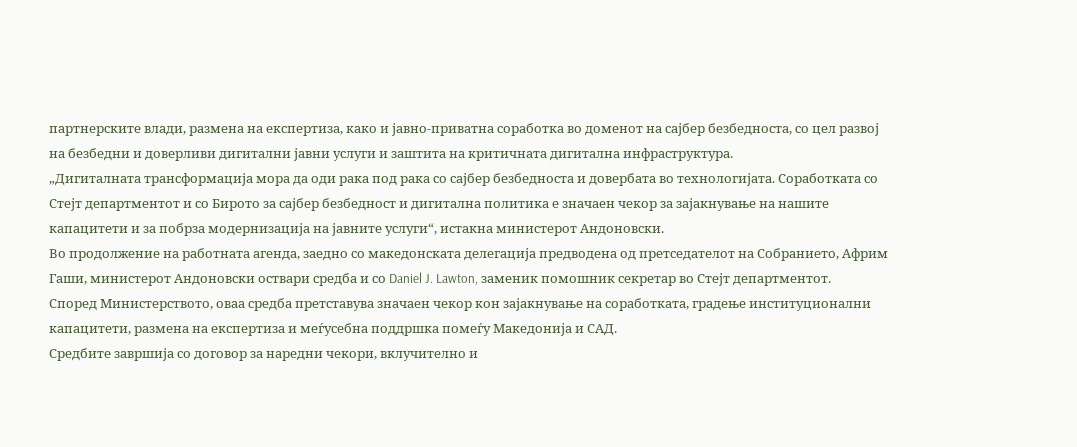партнерските влади, размена на експертиза, како и јавно-приватна соработка во доменот на сајбер безбедноста, со цел развој на безбедни и доверливи дигитални јавни услуги и заштита на критичната дигитална инфраструктура.
„Дигиталната трансформација мора да оди рака под рака со сајбер безбедноста и довербата во технологијата. Соработката со Стејт департментот и со Бирото за сајбер безбедност и дигитална политика е значаен чекор за зајакнување на нашите капацитети и за побрза модернизација на јавните услуги“, истакна министерот Андоновски.
Во продолжение на работната агенда, заедно со македонската делегација предводена од претседателот на Собранието, Африм Гаши, министерот Андоновски оствари средба и со Daniel J. Lawton, заменик помошник секретар во Стејт департментот.
Според Министерството, оваа средба претставува значаен чекор кон зајакнување на соработката, градење институционални капацитети, размена на експертиза и меѓусебна поддршка помеѓу Македонија и САД.
Средбите завршија со договор за наредни чекори, вклучително и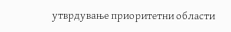утврдување приоритетни области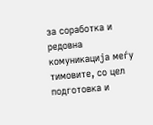за соработка и редовна комуникација меѓу тимовите, со цел подготовка и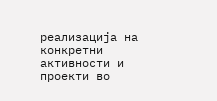реализација на конкретни активности и проекти во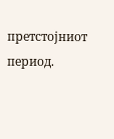претстојниот период.